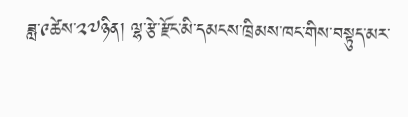ཟླ་༩ཚེས་༢༧ཉིན། ལྷ་རྩེ་རྫོང་མི་དམངས་ཁྲིམས་ཁང་གིས་བསྟུད་མར་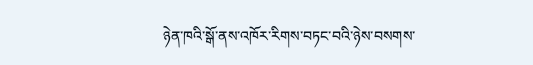ཉེན་ཁའི་སྒོ་ནས་འཁོར་རིགས་བཏང་བའི་ཉེས་བསགས་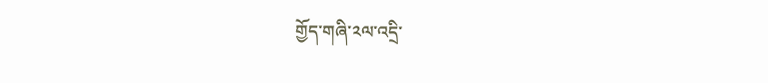གྱོད་གཞི་༢ལ་འདྲི་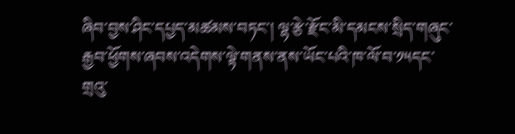ཞིབ་བྱས་ཤིང་དཔྱད་མཚམས་བཏང་། ལྷ་རྩེ་རྫོང་མི་དམངས་སྲིད་གཞུང་རྒྱབ་ཕྱོགས་ཞབས་འདེགས་ལྟེ་གནས་ནས་ཡོང་པའི་ཁ་ལོ་བ་༡༥དང་གྲའུ་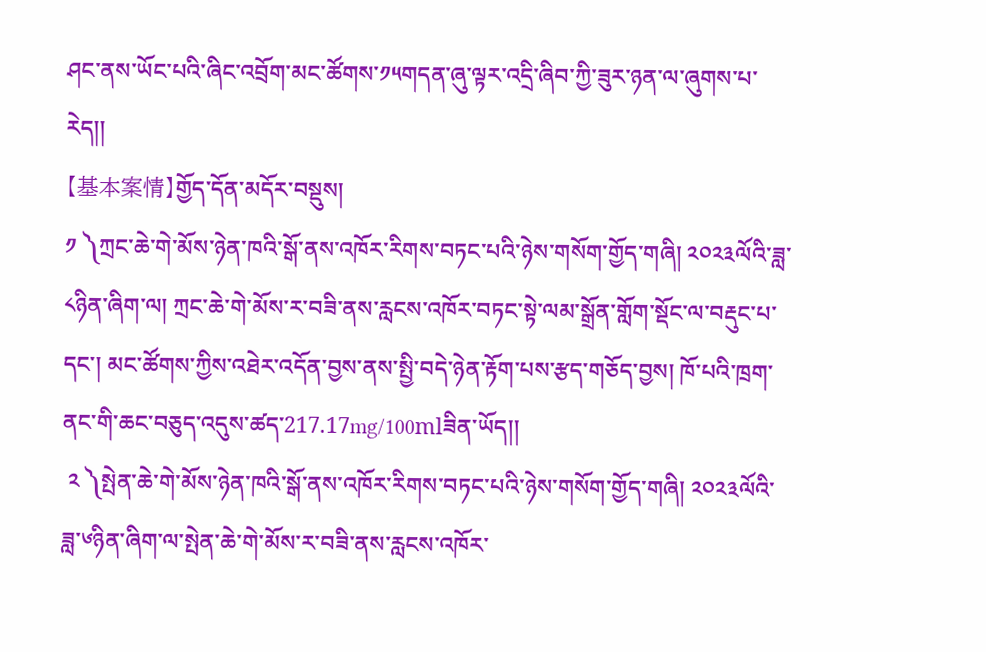ཤང་ནས་ཡོང་པའི་ཞིང་འབྲོག་མང་ཚོགས་༡༥གདན་ཞུ་ལྟར་འདྲི་ཞིབ་ཀྱི་ཟུར་ཉན་ལ་ཞུགས་པ་རེད།།
【基本案情】གྱོད་དོན་མདོར་བསྡུས།
༡ ༽ཀྲང་ཆེ་གེ་མོས་ཉེན་ཁའི་སྒོ་ནས་འཁོར་རིགས་བཏང་པའི་ཉེས་གསོག་གྱོད་གཞི། ༢༠༢༣ལོའི་ཟླ་༨ཉིན་ཞིག་ལ། ཀྲང་ཆེ་གེ་མོས་ར་བཟི་ནས་རླངས་འཁོར་བཏང་སྟེ་ལམ་སྒྲོན་གློག་སྡོང་ལ་བརྡུང་པ་དང་། མང་ཚོགས་ཀྱིས་འཐེར་འདོན་བྱས་ནས་སྤྱི་བདེ་ཉེན་རྟོག་པས་རྩད་གཅོད་བྱས། ཁོ་པའི་ཁྲག་ནང་གི་ཆང་བཅུད་འདུས་ཚད་217.17mg/100mlཟིན་ཡོད།།
 ༢ ༽སྤེན་ཆེ་གེ་མོས་ཉེན་ཁའི་སྒོ་ནས་འཁོར་རིགས་བཏང་པའི་ཉེས་གསོག་གྱོད་གཞི། ༢༠༢༣ལོའི་ཟླ་༦ཉིན་ཞིག་ལ་སྤེན་ཆེ་གེ་མོས་ར་བཟི་ནས་རླངས་འཁོར་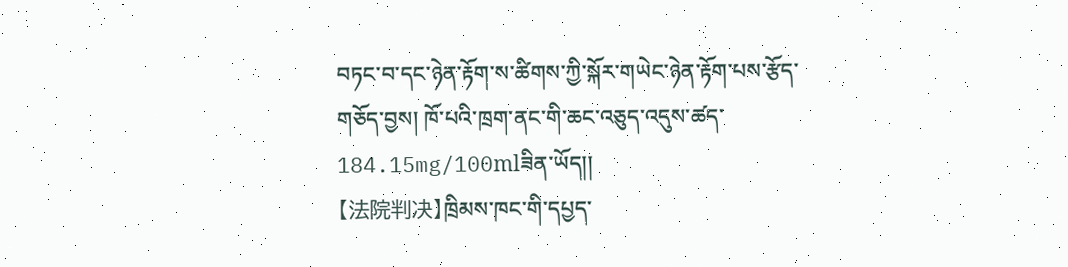བཏང་བ་དང་ཉེན་རྟོག་ས་ཚིགས་ཀྱི་སྐོར་གཡེང་ཉེན་རྟོག་པས་རྩོད་གཅོད་བྱས། ཁོ་པའི་ཁྲག་ནང་གི་ཆང་འཅུད་འདུས་ཚད་184.15mg/100mlཟིན་ཡོད།།
【法院判决】ཁྲིམས་ཁང་གི་དཔྱད་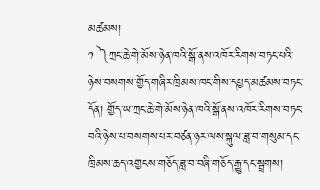མཚམས།
༡ ༽ཀྲང་ཆེ་གེ་མོས་ཉེན་ཁའི་སྒོ་ནས་འཁོར་རིགས་བཏང་པའི་ཉེས་བསགས་གྱོད་གཞིར་ཁྲིམས་ཁང་གིས་དཔྱད་མཚམས་བཏང་དོན། གྱོད་ཡ་ཀྲང་ཆེ་གེ་མོས་ཉེན་ཁའི་སྒོ་ནས་འཁོར་རིགས་བཏང་བའི་ཉེས་པ་བསགས་པར་བཙན་ཉར་ལས་སྐུལ་ཟླ་བ་གསུམ་དང་ཁྲིམས་ཆད་འགྱངས་གཅོད་ཟླ་བ་བཞི་གཅོད་རྒྱུ་དང་སྦྲགས།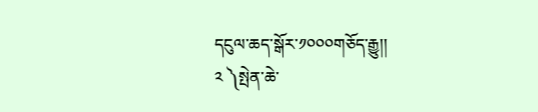དངུལ་ཆད་སྒོར་༡༠༠༠གཅོད་རྒྱུ།།
༢ ༽སྤེན་ཆེ་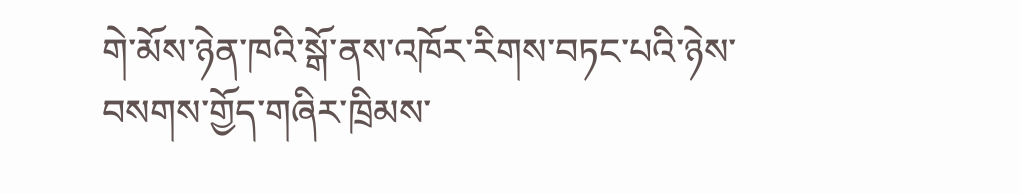གེ་མོས་ཉེན་ཁའི་སྒོ་ནས་འཁོར་རིགས་བཏང་པའི་ཉེས་བསགས་གྱོད་གཞིར་ཁྲིམས་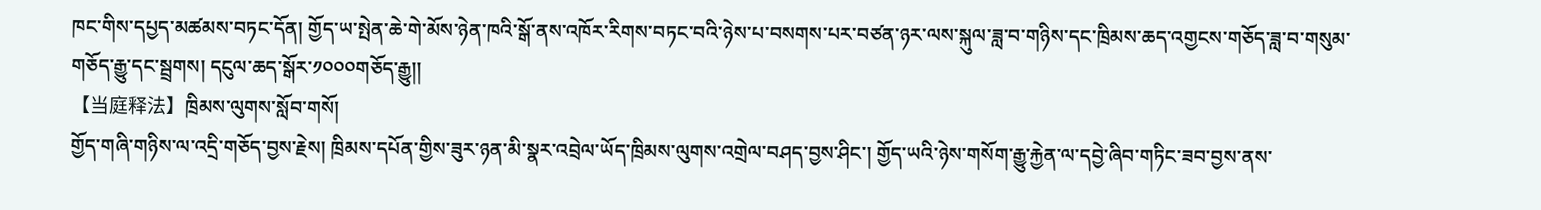ཁང་གིས་དཔྱད་མཚམས་བཏང་དོན། གྱོད་ཡ་སྤེན་ཆེ་གེ་མོས་ཉེན་ཁའི་སྒོ་ནས་འཁོར་རིགས་བཏང་བའི་ཉེས་པ་བསགས་པར་བཙན་ཉར་ལས་སྐུལ་ཟླ་བ་གཉིས་དང་ཁྲིམས་ཆད་འགྱངས་གཅོད་ཟླ་བ་གསུམ་གཅོད་རྒྱུ་དང་སྦྲགས། དངུལ་ཆད་སྒོར་༡༠༠༠གཅོད་རྒྱུ།།
【当庭释法】ཁྲིམས་ལུགས་སློབ་གསོ།
གྱོད་གཞི་གཉིས་ལ་འདྲི་གཅོད་བྱས་རྗེས། ཁྲིམས་དཔོན་གྱིས་ཟུར་ཉན་མི་སྣར་འབྲེལ་ཡོད་ཁྲིམས་ལུགས་འགྲེལ་བཤད་བྱས་ཤིང་། གྱོད་ཡའི་ཉེས་གསོག་རྒྱུ་རྐྱེན་ལ་དབྱེ་ཞིབ་གཏིང་ཟབ་བྱས་ནས་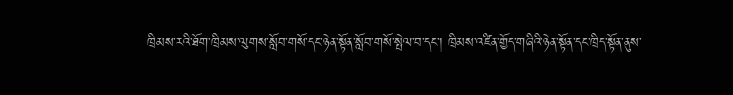ཁྲིམས་རའི་ཐོག་ཁྲིམས་ལུགས་སློབ་གསོ་དང་ཉེན་སྟོན་སློབ་གསོ་སྤེལ་བ་དང་། ཁྲིམས་འཛིན་གྱོད་གཞིའི་ཉེན་སྟོན་དང་ཁྲིད་སྟོན་ནུས་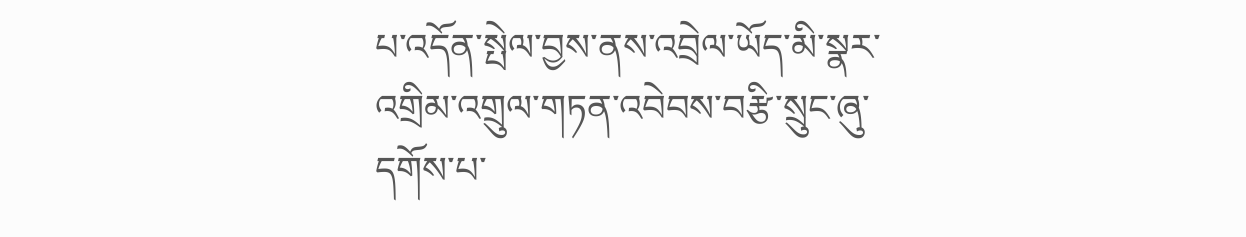པ་འདོན་སྤེལ་བྱས་ནས་འབྲེལ་ཡོད་མི་སྣར་འགྲིམ་འགྲུལ་གཏན་འབེབས་བརྩི་སྲུང་ཞུ་དགོས་པ་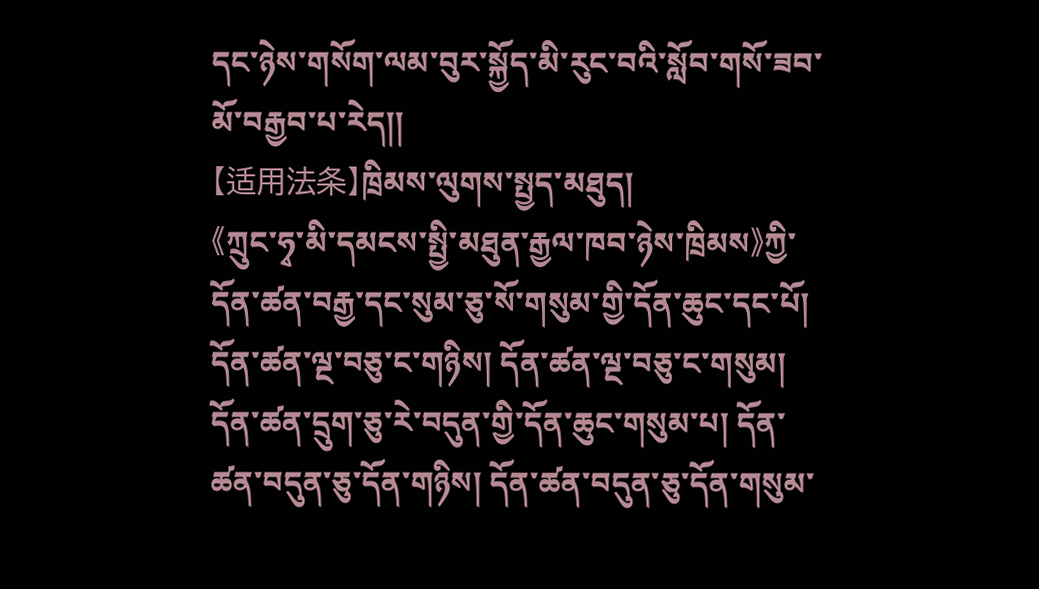དང་ཉེས་གསོག་ལམ་བུར་སྐྱོད་མི་རུང་བའི་སློབ་གསོ་ཟབ་མོ་བརྒྱབ་པ་རེད།།
【适用法条】ཁྲིམས་ལུགས་སྤྱད་མཐུད།
《ཀྲུང་ཧྭ་མི་དམངས་སྤྱི་མཐུན་རྒྱལ་ཁབ་ཉེས་ཁྲིམས》ཀྱི་དོན་ཚན་བརྒྱ་དང་སུམ་ཅུ་སོ་གསུམ་གྱི་དོན་ཆུང་དང་པོ། དོན་ཚན་ལྔ་བཅུ་ང་གཉིས། དོན་ཚན་ལྔ་བཅུ་ང་གསུམ། དོན་ཚན་དྲུག་ཅུ་རེ་བདུན་གྱི་དོན་ཆུང་གསུམ་པ། དོན་ཚན་བདུན་ཅུ་དོན་གཉིས། དོན་ཚན་བདུན་ཅུ་དོན་གསུམ་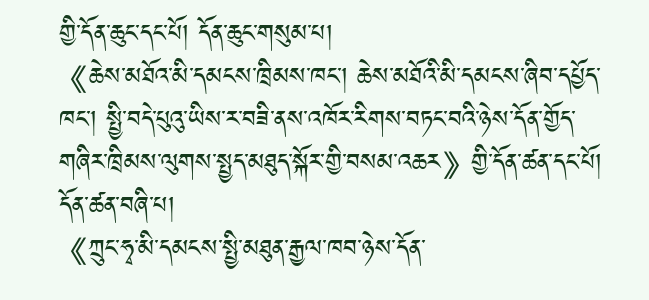གྱི་དོན་ཆུང་དང་པོ། དོན་ཆུང་གསུམ་པ།
《ཆེས་མཐོའ་མི་དམངས་ཁྲིམས་ཁང་། ཆེས་མཐོའི་མི་དམངས་ཞིབ་དཔྱོད་ཁང་། སྤྱི་བདེ་པུའུ་ཡིས་ར་བཟི་ནས་འཁོར་རིགས་བཏང་བའི་ཉེས་དོན་གྱོད་གཞིར་ཁྲིམས་ལུགས་སྤྱད་མཐུད་སྐོར་གྱི་བསམ་འཆར》གྱི་དོན་ཚན་དང་པོ། དོན་ཚན་བཞི་པ།
《ཀྲུང་ཧྭ་མི་དམངས་སྤྱི་མཐུན་རྒྱལ་ཁབ་ཉེས་དོན་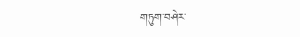གཏུག་བཤེར་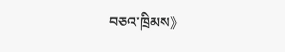བཅའ་ཁྲིམས》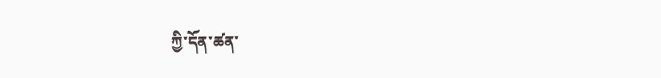ཀྱི་དོན་ཚན་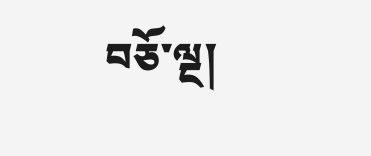བཅོ་ལྔ།